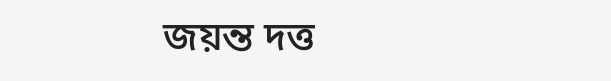জয়ন্ত দত্ত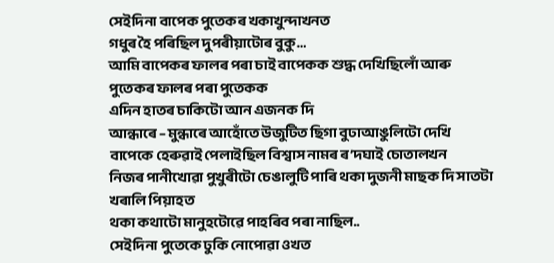সেইদিনা বাপেক পুতেকৰ খকাখুন্দাখনত
গধুৰ হৈ পৰিছিল দুপৰীয়াটোৰ বুকু…
আমি বাপেকৰ ফালৰ পৰা চাই বাপেকক শুদ্ধ দেখিছিলোঁ আৰু
পুতেকৰ ফালৰ পৰা পুতেকক
এদিন হাতৰ চাকিটো আন এজনক দি
আন্ধাৰে – মুন্ধাৰে আহোঁতে উজুটিত ছিগা বুঢাআঙুলিটো দেখি
বাপেকে হেৰুৱাই পেলাইছিল বিশ্বাস নামৰ ৰ’দঘাই চোতালখন
নিজৰ পানীখোৱা পুখুৰীটো চেঙালুটি পাৰি থকা দুজনী মাছক দি সাতটা খৰালি পিয়াহত
থকা কথাটো মানুহটোৱে পাহৰিব পৰা নাছিল..
সেইদিনা পুতেকে ঢুকি নোপোৱা ওখত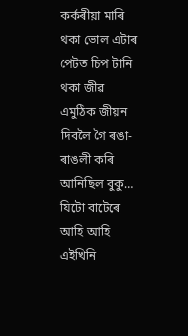কৰ্কৰীয়া মাৰি থকা ভোল এটাৰ পেটত চিপ টানি থকা জীৱ এমুঠিক জীয়ন দিবলৈ গৈ ৰঙা-ৰাঙলী কৰি আনিছিল বুকু…
যিটো বাটেৰে আহি আহি এইখিনি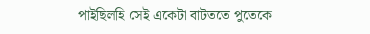পাইছিলহি সেই একেটা বাটততে পুতেকে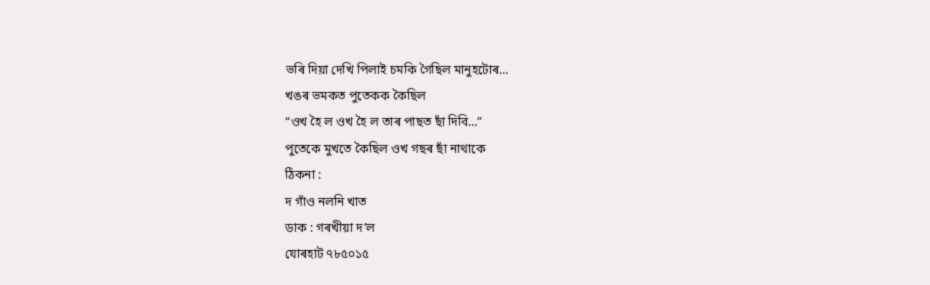ভৰি দিয়া দেখি পিলাই চমকি গৈছিল মানুহটোৰ…
খঙৰ ভমকত পুতেকক কৈছিল
“ওখ হৈ ল ওখ হৈ ল তাৰ পাছত ছাঁ দিবি…”
পুতেকে মুখতে কৈছিল ওখ গছৰ ছাঁ নাথাকে
ঠিকনা :
দ গাঁও নলনি খাত
ডাক : গৰখীয়া দ’ল
যোৰহাট ৭৮৫০১৫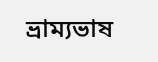ভ্ৰাম্যভাষ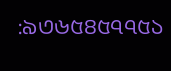:৯৩৬৫৪৫৭৭৫১